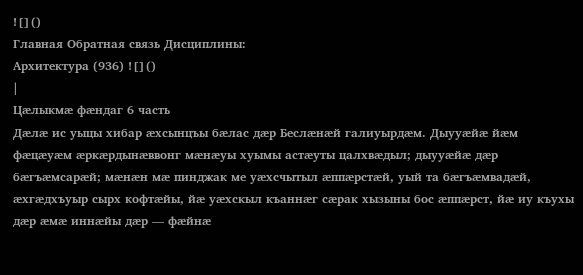![]()
Главная Обратная связь Дисциплины:
Архитектура (936) ![]()
|
Цæлыкмæ фæндаг 6 часть
Дæлæ ис уыцы хибар æхсынцъы бæлас дæр Беслæнæй галиуырдæм. Дыууæйæ йæм фæцæуæм æркæрдынæввонг мæнæуы хуымы астæуты цалхвæдыл; дыууæйæ дæр бæгъæмсарæй; мæнæн мæ пинджак ме уæхсчытыл æппæрстæй, уый та бæгъæмвадæй, æхгæдхъуыр сырх кофтæйы, йæ уæхскыл къаннæг сæрак хызыны бос æппæрст, йæ иу къухы дæр æмæ иннæйы дæр — фæйнæ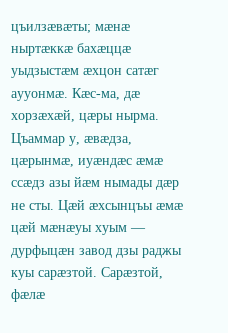цъилзæвæты; мæнæ ныртæккæ бахæццæ уыдзыстæм æхцон сатæг аууонмæ. Кæс-ма, дæ хорзæхæй, цæры нырма. Цъаммар у, æвæдза, цæрынмæ, иуæндæс æмæ ссæдз азы йæм нымады дæр не сты. Цæй æхсынцъы æмæ цæй мæнæуы хуым — дурфыцæн завод дзы раджы куы сарæзтой. Сарæзтой, фæлæ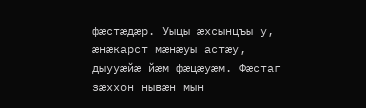фæстæдæр. Уыцы æхсынцъы у, æнæкарст мæнæуы астæу, дыууæйæ йæм фæцæуæм. Фæстаг зæххон нывæн мын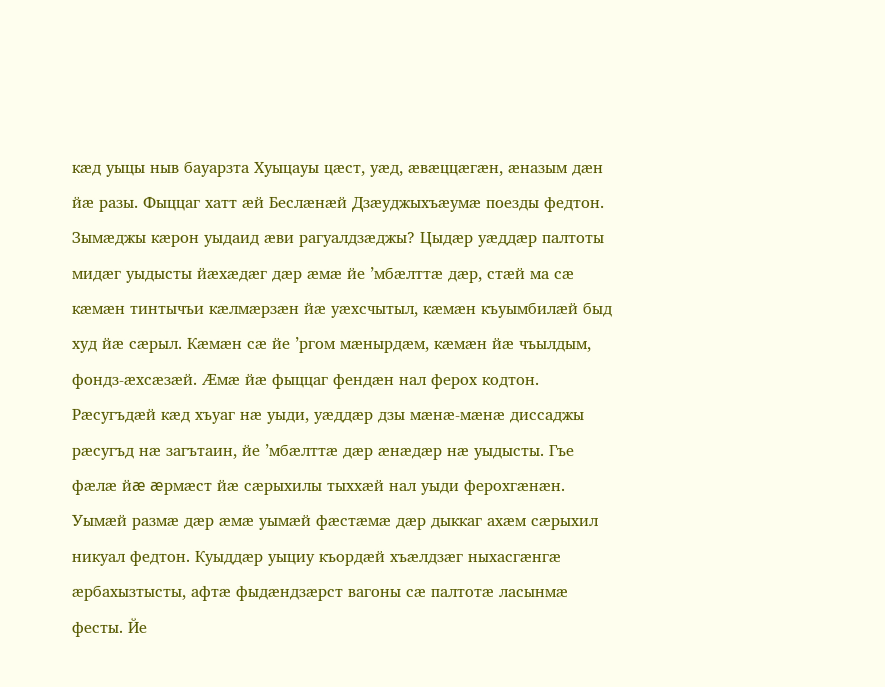кæд уыцы ныв бауарзта Хуыцауы цæст, уæд, æвæццæгæн, æназым дæн йæ разы. Фыццаг хатт æй Беслæнæй Дзæуджыхъæумæ поезды федтон. Зымæджы кæрон уыдаид æви рагуалдзæджы? Цыдæр уæддæр палтоты мидæг уыдысты йæхæдæг дæр æмæ йе ’мбæлттæ дæр, стæй ма сæ кæмæн тинтычъи кæлмæрзæн йæ уæхсчытыл, кæмæн къуымбилæй быд худ йæ сæрыл. Кæмæн сæ йе ’ргом мæнырдæм, кæмæн йæ чъылдым, фондз-æхсæзæй. Æмæ йæ фыццаг фендæн нал ферох кодтон. Рæсугъдæй кæд хъуаг нæ уыди, уæддæр дзы мæнæ-мæнæ диссаджы рæсугъд нæ загътаин, йе ’мбæлттæ дæр æнæдæр нæ уыдысты. Гъе фæлæ йæ æрмæст йæ сæрыхилы тыххæй нал уыди ферохгæнæн. Уымæй размæ дæр æмæ уымæй фæстæмæ дæр дыккаг ахæм сæрыхил никуал федтон. Куыддæр уыциу къордæй хъæлдзæг ныхасгæнгæ æрбахызтысты, афтæ фыдæндзæрст вагоны сæ палтотæ ласынмæ фесты. Йе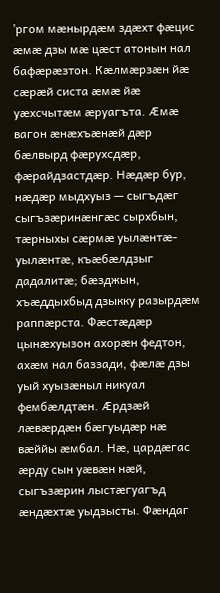’ргом мæнырдæм здæхт фæцис æмæ дзы мæ цæст атонын нал бафæрæзтон. Кæлмæрзæн йæ сæрæй систа æмæ йæ уæхсчытæм æруагъта. Æмæ вагон æнæхъæнæй дæр бæлвырд фæрухсдæр, фæрайдзастдæр. Нæдæр бур, нæдæр мыдхуыз — сыгъдæг сыгъзæринæнгæс сырхбын, тæрныхы сæрмæ уылæнтæ-уылæнтæ, къæбæлдзыг дадалитæ; бæзджын, хъæддыхбыд дзыкку разырдæм раппæрста. Фæстæдæр цынæхуызон ахорæн федтон, ахæм нал баззади, фæлæ дзы уый хуызæныл никуал фембæлдтæн. Æрдзæй лæвæрдæн бæгуыдæр нæ вæййы æмбал. Нæ, цардæгас æрду сын уæвæн нæй, сыгъзæрин лыстæгуагъд æндæхтæ уыдзысты. Фæндаг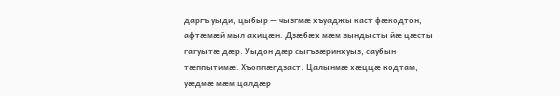даргъ уыди, цыбыр — чызгмæ хъуаджы каст фæкодтон, афтæмæй мыл ахицæн. Дзæбæх мæм зындысты йæ цæсты гагуытæ дæр. Уыдон дæр сыгъзæринхуыз, саубын тæппытимæ. Хъоппæгдзаст. Цалынмæ хæццæ кодтам, уæдмæ мæм цалдæр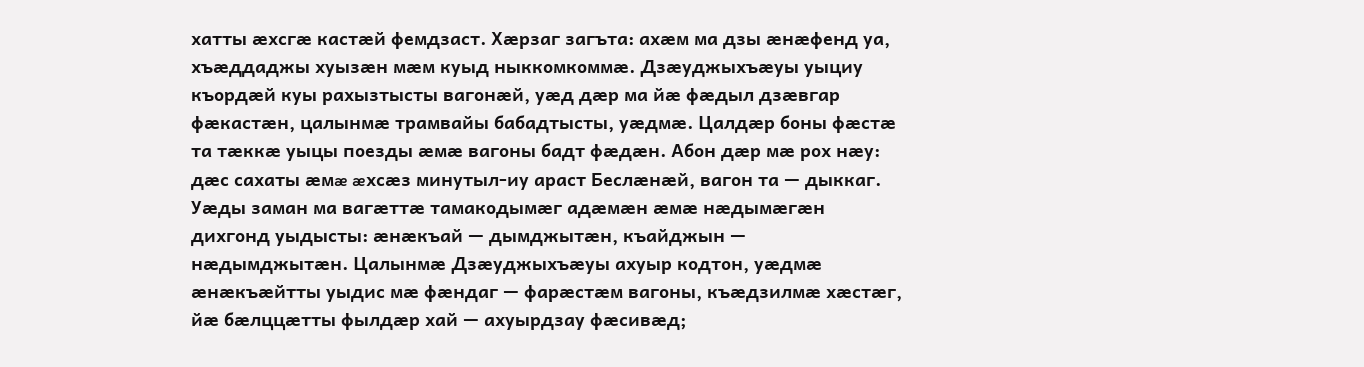хатты æхсгæ кастæй фемдзаст. Хæрзаг загъта: ахæм ма дзы æнæфенд уа, хъæддаджы хуызæн мæм куыд ныккомкоммæ. Дзæуджыхъæуы уыциу къордæй куы рахызтысты вагонæй, уæд дæр ма йæ фæдыл дзæвгар фæкастæн, цалынмæ трамвайы бабадтысты, уæдмæ. Цалдæр боны фæстæ та тæккæ уыцы поезды æмæ вагоны бадт фæдæн. Абон дæр мæ рох нæу: дæс сахаты æмæ æхсæз минутыл-иу араст Беслæнæй, вагон та — дыккаг. Уæды заман ма вагæттæ тамакодымæг адæмæн æмæ нæдымæгæн дихгонд уыдысты: æнæкъай — дымджытæн, къайджын — нæдымджытæн. Цалынмæ Дзæуджыхъæуы ахуыр кодтон, уæдмæ æнæкъæйтты уыдис мæ фæндаг — фарæстæм вагоны, къæдзилмæ хæстæг, йæ бæлццæтты фылдæр хай — ахуырдзау фæсивæд;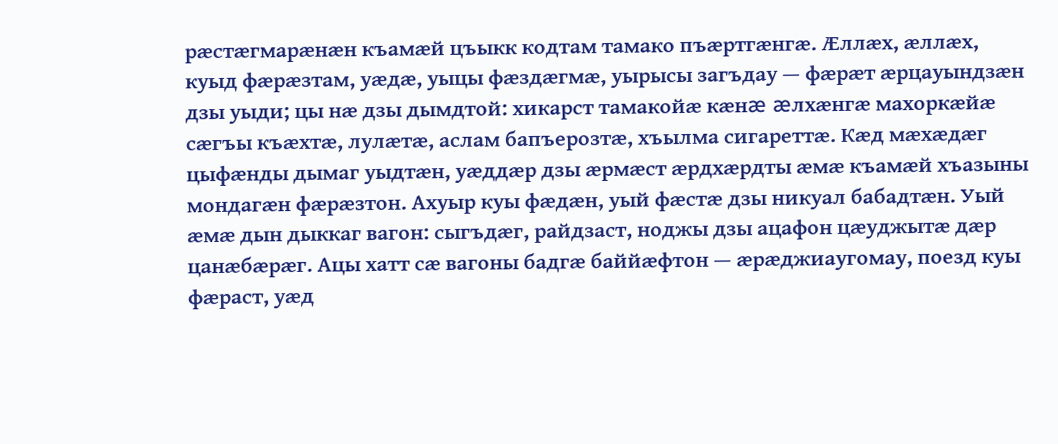рæстæгмарæнæн къамæй цъыкк кодтам тамако пъæртгæнгæ. Æллæх, æллæх, куыд фæрæзтам, уæдæ, уыцы фæздæгмæ, уырысы загъдау — фæрæт æрцауындзæн дзы уыди; цы нæ дзы дымдтой: хикарст тамакойæ кæнæ æлхæнгæ махоркæйæ сæгъы къæхтæ, лулæтæ, аслам бапъерозтæ, хъылма сигареттæ. Кæд мæхæдæг цыфæнды дымаг уыдтæн, уæддæр дзы æрмæст æрдхæрдты æмæ къамæй хъазыны мондагæн фæрæзтон. Ахуыр куы фæдæн, уый фæстæ дзы никуал бабадтæн. Уый æмæ дын дыккаг вагон: сыгъдæг, райдзаст, ноджы дзы ацафон цæуджытæ дæр цанæбæрæг. Ацы хатт сæ вагоны бадгæ баййæфтон — æрæджиаугомау, поезд куы фæраст, уæд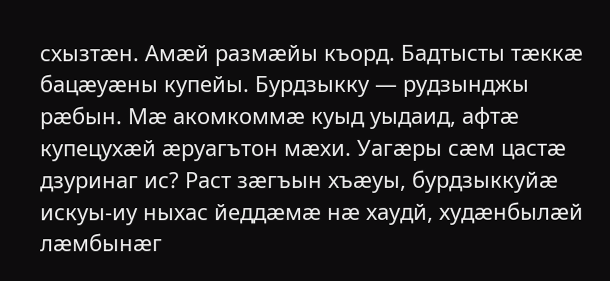схызтæн. Амæй размæйы къорд. Бадтысты тæккæ бацæуæны купейы. Бурдзыкку — рудзынджы рæбын. Мæ акомкоммæ куыд уыдаид, афтæ купецухæй æруагътон мæхи. Уагæры сæм цастæ дзуринаг ис? Раст зæгъын хъæуы, бурдзыккуйæ искуы-иу ныхас йеддæмæ нæ хаудй, худæнбылæй лæмбынæг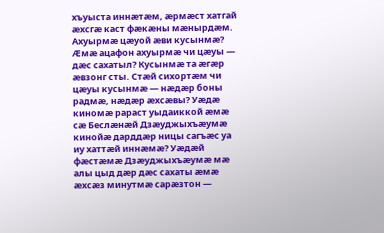хъуыста иннæтæм, æрмæст хатгай æхсгæ каст фæкæны мæнырдæм. Ахуырмæ цæуой æви кусынмæ? Æмæ ацафон ахуырмæ чи цæуы — дæс сахатыл? Кусынмæ та æгæр æвзонг сты. Стæй сихортæм чи цæуы кусынмæ — нæдæр боны радмæ, нæдæр æхсæвы? Уæдæ киномæ рараст уыдаиккой æмæ сæ Беслæнæй Дзæуджыхъæумæ кинойæ дарддæр ницы сагъæс уа иу хаттæй иннæмæ? Уæдæй фæстæмæ Дзæуджыхъæумæ мæ алы цыд дæр дæс сахаты æмæ æхсæз минутмæ сарæзтон —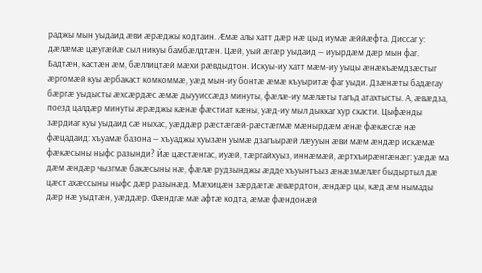раджы мын уыдаид æви æрæджы кодтаин. Æмæ алы хатт дæр нæ цыд иумæ æййæфта. Диссаг у: дæлæмæ цæугæйæ сыл никуы бамбæлдтæн. Цæй, уый æгæр уыдаид — иуырдæм дæр мын фаг. Бадтæн, кастæн æм, бæллицтæй мæхи рæвдыдтон. Искуы-иу хатт мæм-иу уыцы æнæкъæмдзæстыг æргомæй куы æрбакаст комкоммæ, уæд мын-иу бонтæ æмæ къуыритæ фаг уыди. Дзæнæты бадæгау бæргæ уыдысты æхсæрдæс æмæ дыууиссæдз минуты, фæлæ-иу мæлæты тагъд атахтысты. А, æвæдза, поезд цалдæр минуты æрæджы кæнæ фæстиат кæны, уæд-иу мыл дыккаг хур скасти. Цыфæнды зæрдиаг куы уыдаид сæ ныхас, уæддæр рæстæгæй-рæстæгмæ мæнырдæм æнæ фæкæсгæ нæ фæцадаид: хъуамæ базона — хъуаджы хуызæн уымæ дзагъырæй лæууын æви мæм æндæр искæмæ фæкæсыны ныфс разынди? Йæ цæстæнгас, иуæй, тæргайхуыз, иннæмæй, æртхъирæнгæнæг: уæдæ ма дæм æндæр чызгмæ бакæсыны нæ, фæлæ рудзынджы æдде хъуынтъыз æнæзмæлæг быдыртыл дæ цæст ахæссыны ныфс дæр разынæд. Мæхицæн зæрдæтæ æвæрдтон, æндæр цы, кæд æм нымады дæр нæ уыдтæн, уæддæр. Фæндгæ мæ афтæ кодта, æмæ фæндонæй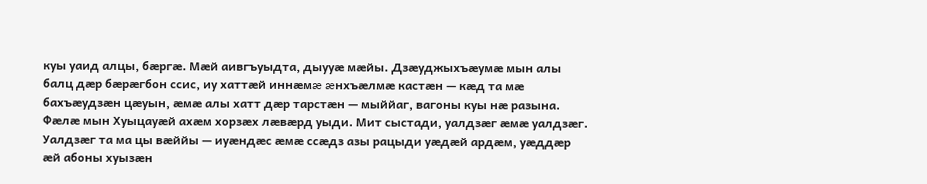куы уаид алцы, бæргæ. Мæй аивгъуыдта, дыууæ мæйы. Дзæуджыхъæумæ мын алы балц дæр бæрæгбон ссис, иу хаттæй иннæмæ æнхъæлмæ кастæн — кæд та мæ бахъæудзæн цæуын, æмæ алы хатт дæр тарстæн — мыййаг, вагоны куы нæ разына. Фæлæ мын Хуыцауæй ахæм хорзæх лæвæрд уыди. Мит сыстади, уалдзæг æмæ уалдзæг. Уалдзæг та ма цы вæййы — иуæндæс æмæ ссæдз азы рацыди уæдæй ардæм, уæддæр æй абоны хуызæн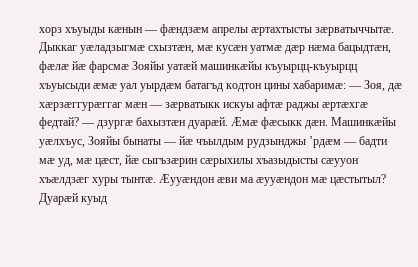хорз хъуыды кæнын — фæндзæм апрелы æртахтысты зæрватыччытæ. Дыккаг уæладзыгмæ схызтæн, мæ кусæн уатмæ дæр нæма бацыдтæн, фæлæ йæ фарсмæ Зояйы уатæй машинкæйы къуырцц-къуырцц хъуысыди æмæ уал уырдæм батагъд кодтон цины хабаримæ: — Зоя, дæ хæрзæггурæггаг мæн — зæрватыкк искуы афтæ раджы æртæхгæ федтай? — дзургæ бахызтæн дуарæй. Æмæ фæсыкк дæн. Машинкæйы уæлхъус, Зояйы бынаты — йæ чъылдым рудзынджы ’рдæм — бадти мæ уд, мæ цæст, йæ сыгъзæрин сæрыхилы хъазыдысты сæууон хъæлдзæг хуры тынтæ. Æууæндон æви ма æууæндон мæ цæстытыл? Дуарæй куыд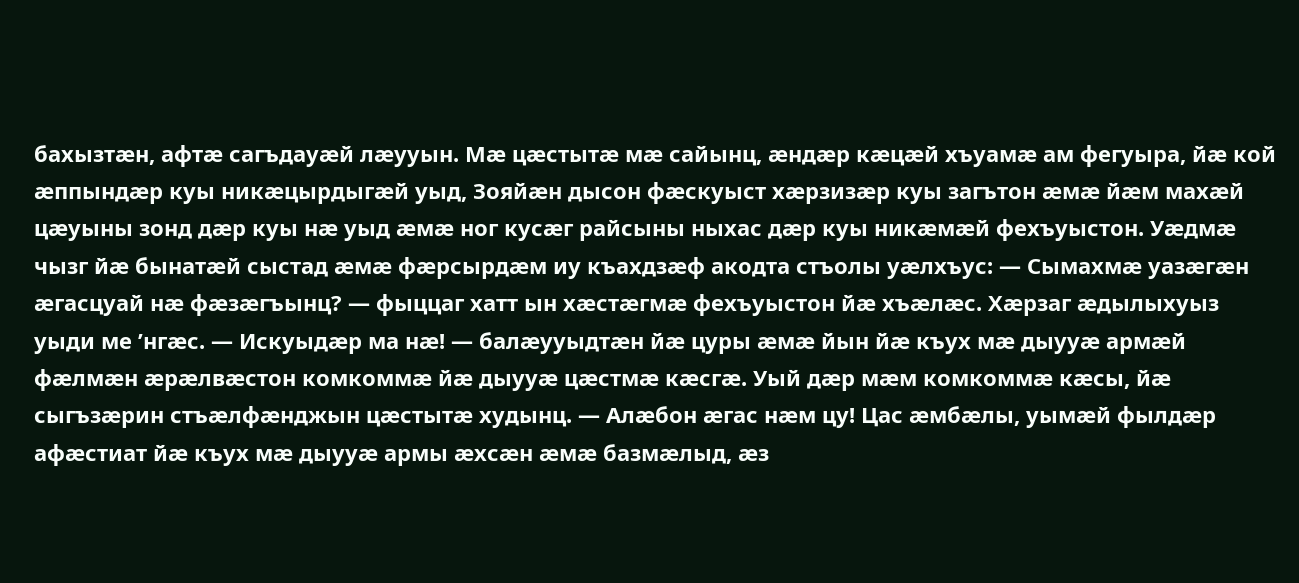бахызтæн, афтæ сагъдауæй лæууын. Мæ цæстытæ мæ сайынц, æндæр кæцæй хъуамæ ам фегуыра, йæ кой æппындæр куы никæцырдыгæй уыд, Зояйæн дысон фæскуыст хæрзизæр куы загътон æмæ йæм махæй цæуыны зонд дæр куы нæ уыд æмæ ног кусæг райсыны ныхас дæр куы никæмæй фехъуыстон. Уæдмæ чызг йæ бынатæй сыстад æмæ фæрсырдæм иу къахдзæф акодта стъолы уæлхъус: — Сымахмæ уазæгæн æгасцуай нæ фæзæгъынц? — фыццаг хатт ын хæстæгмæ фехъуыстон йæ хъæлæс. Хæрзаг æдылыхуыз уыди ме ’нгæс. — Искуыдæр ма нæ! — балæууыдтæн йæ цуры æмæ йын йæ къух мæ дыууæ армæй фæлмæн æрæлвæстон комкоммæ йæ дыууæ цæстмæ кæсгæ. Уый дæр мæм комкоммæ кæсы, йæ сыгъзæрин стъæлфæнджын цæстытæ худынц. — Алæбон æгас нæм цу! Цас æмбæлы, уымæй фылдæр афæстиат йæ къух мæ дыууæ армы æхсæн æмæ базмæлыд, æз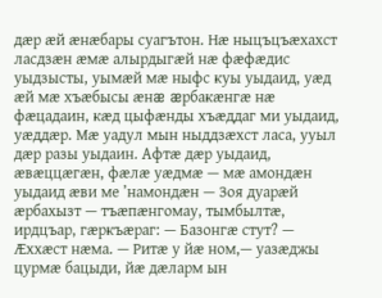дæр æй æнæбары суагътон. Нæ ныцъцъæхахст ласдзæн æмæ алырдыгæй нæ фæфæдис уыдзысты, уымæй мæ ныфс куы уыдаид, уæд æй мæ хъæбысы æнæ æрбакæнгæ нæ фæцадаин, кæд цыфæнды хъæддаг ми уыдаид, уæддæр. Мæ уадул мын ныддзæхст ласа, ууыл дæр разы уыдаин. Афтæ дæр уыдаид, æвæццæгæн, фæлæ уæдмæ — мæ амондæн уыдаид æви ме ’намондæн — Зоя дуарæй æрбахызт — тъæпæнгомау, тымбылтæ, ирдцъар, гæркъæраг: — Базонгæ стут? — Æххæст нæма. — Ритæ у йæ ном,— уазæджы цурмæ бацыди, йæ дæларм ын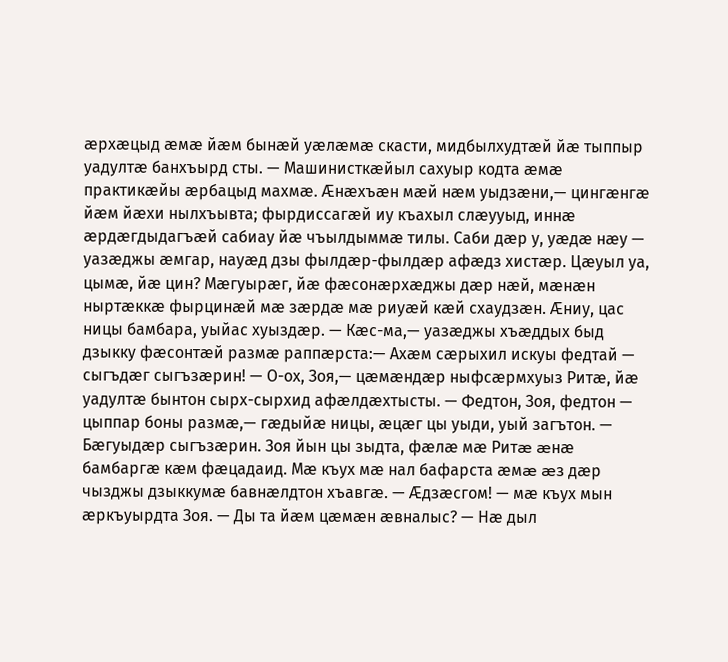æрхæцыд æмæ йæм бынæй уæлæмæ скасти, мидбылхудтæй йæ тыппыр уадултæ банхъырд сты. — Машинисткæйыл сахуыр кодта æмæ практикæйы æрбацыд махмæ. Æнæхъæн мæй нæм уыдзæни,— цингæнгæ йæм йæхи нылхъывта; фырдиссагæй иу къахыл слæууыд, иннæ æрдæгдыдагъæй сабиау йæ чъылдыммæ тилы. Саби дæр у, уæдæ нæу — уазæджы æмгар, науæд дзы фылдæр-фылдæр афæдз хистæр. Цæуыл уа, цымæ, йæ цин? Мæгуырæг, йæ фæсонæрхæджы дæр нæй, мæнæн ныртæккæ фырцинæй мæ зæрдæ мæ риуæй кæй схаудзæн. Æниу, цас ницы бамбара, уыйас хуыздæр. — Кæс-ма,— уазæджы хъæддых быд дзыкку фæсонтæй размæ раппæрста:— Ахæм сæрыхил искуы федтай — сыгъдæг сыгъзæрин! — О-ох, Зоя,— цæмæндæр ныфсæрмхуыз Ритæ, йæ уадултæ бынтон сырх-сырхид афæлдæхтысты. — Федтон, Зоя, федтон — цыппар боны размæ,— гæдыйæ ницы, æцæг цы уыди, уый загътон. — Бæгуыдæр сыгъзæрин. Зоя йын цы зыдта, фæлæ мæ Ритæ æнæ бамбаргæ кæм фæцадаид. Мæ къух мæ нал бафарста æмæ æз дæр чызджы дзыккумæ бавнæлдтон хъавгæ. — Æдзæсгом! — мæ къух мын æркъуырдта Зоя. — Ды та йæм цæмæн æвналыс? — Нæ дыл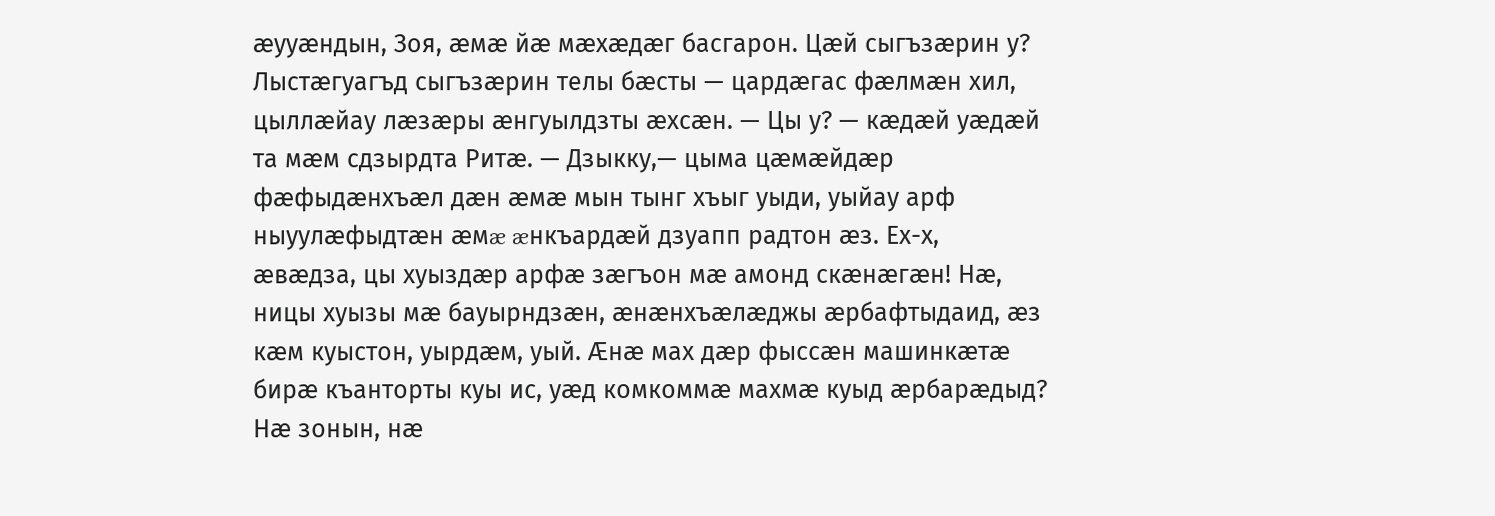æууæндын, Зоя, æмæ йæ мæхæдæг басгарон. Цæй сыгъзæрин у? Лыстæгуагъд сыгъзæрин телы бæсты — цардæгас фæлмæн хил, цыллæйау лæзæры æнгуылдзты æхсæн. — Цы у? — кæдæй уæдæй та мæм сдзырдта Ритæ. — Дзыкку,— цыма цæмæйдæр фæфыдæнхъæл дæн æмæ мын тынг хъыг уыди, уыйау арф ныуулæфыдтæн æмæ æнкъардæй дзуапп радтон æз. Ех-х, æвæдза, цы хуыздæр арфæ зæгъон мæ амонд скæнæгæн! Нæ, ницы хуызы мæ бауырндзæн, æнæнхъæлæджы æрбафтыдаид, æз кæм куыстон, уырдæм, уый. Æнæ мах дæр фыссæн машинкæтæ бирæ къанторты куы ис, уæд комкоммæ махмæ куыд æрбарæдыд? Нæ зонын, нæ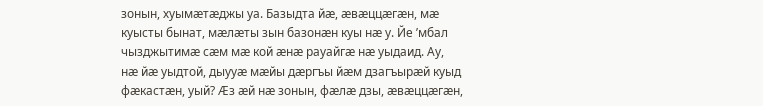зонын, хуымæтæджы уа. Базыдта йæ, æвæццæгæн, мæ куысты бынат, мæлæты зын базонæн куы нæ у. Йе ’мбал чызджытимæ сæм мæ кой æнæ рауайгæ нæ уыдаид. Ау, нæ йæ уыдтой, дыууæ мæйы дæргъы йæм дзагъырæй куыд фæкастæн, уый? Æз æй нæ зонын, фæлæ дзы, æвæццæгæн,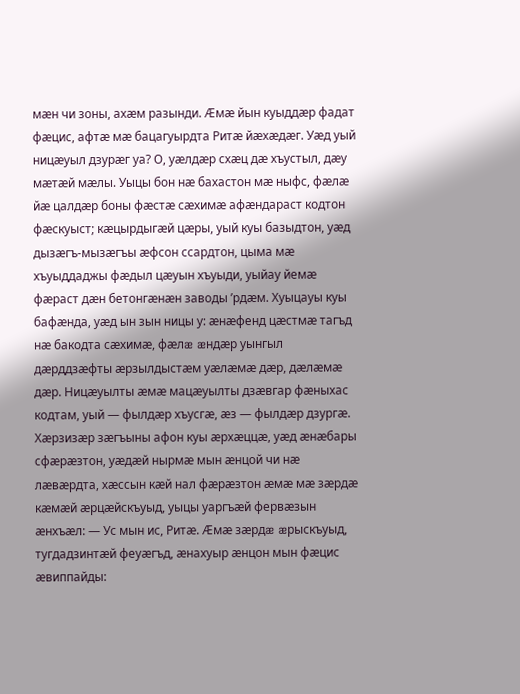мæн чи зоны, ахæм разынди. Æмæ йын куыддæр фадат фæцис, афтæ мæ бацагуырдта Ритæ йæхæдæг. Уæд уый ницæуыл дзурæг уа? О, уæлдæр схæц дæ хъустыл, дæу мæтæй мæлы. Уыцы бон нæ бахастон мæ ныфс, фæлæ йæ цалдæр боны фæстæ сæхимæ афæндараст кодтон фæскуыст; кæцырдыгæй цæры, уый куы базыдтон, уæд дызæгъ-мызæгъы æфсон ссардтон, цыма мæ хъуыддаджы фæдыл цæуын хъуыди, уыйау йемæ фæраст дæн бетонгæнæн заводы ’рдæм. Хуыцауы куы бафæнда, уæд ын зын ницы у: æнæфенд цæстмæ тагъд нæ бакодта сæхимæ, фæлæ æндæр уынгыл дæрддзæфты æрзылдыстæм уæлæмæ дæр, дæлæмæ дæр. Ницæуылты æмæ мацæуылты дзæвгар фæныхас кодтам, уый — фылдæр хъусгæ, æз — фылдæр дзургæ. Хæрзизæр зæгъыны афон куы æрхæццæ, уæд æнæбары сфæрæзтон, уæдæй нырмæ мын æнцой чи нæ лæвæрдта, хæссын кæй нал фæрæзтон æмæ мæ зæрдæ кæмæй æрцæйскъуыд, уыцы уаргъæй фервæзын æнхъæл: — Ус мын ис, Ритæ. Æмæ зæрдæ æрыскъуыд, тугдадзинтæй феуæгъд, æнахуыр æнцон мын фæцис æвиппайды: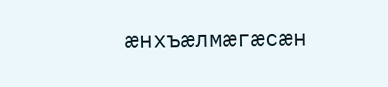æнхъæлмæгæсæн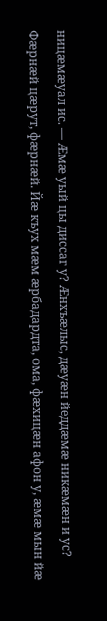ницæмæуал ис. — Æмæ уый цы диссаг у? Æнхъæлыс, дæуæн йеддæмæ никæмæн и ус? Фæрнæй цæрут, фæрнæй. Йæ къух мæм æрбадардта, ома, фæхицæн афон у, æмæ мын йæ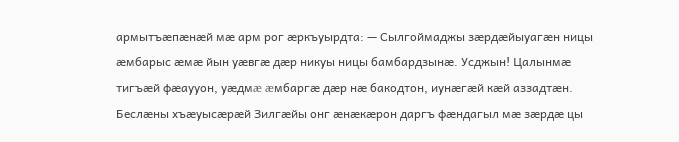армытъæпæнæй мæ арм рог æркъуырдта: — Сылгоймаджы зæрдæйыуагæн ницы æмбарыс æмæ йын уæвгæ дæр никуы ницы бамбардзынæ. Усджын! Цалынмæ тигъæй фæаууон, уæдмæ æмбаргæ дæр нæ бакодтон, иунæгæй кæй аззадтæн. Беслæны хъæуысæрæй Зилгæйы онг æнæкæрон даргъ фæндагыл мæ зæрдæ цы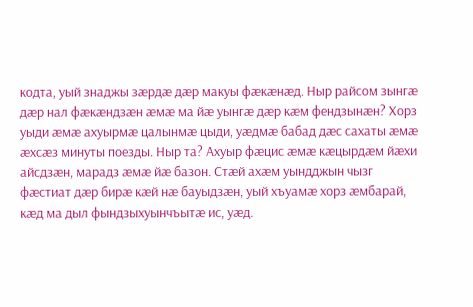кодта, уый знаджы зæрдæ дæр макуы фæкæнæд. Ныр райсом зынгæ дæр нал фæкæндзæн æмæ ма йæ уынгæ дæр кæм фендзынæн? Хорз уыди æмæ ахуырмæ цалынмæ цыди, уæдмæ бабад дæс сахаты æмæ æхсæз минуты поезды. Ныр та? Ахуыр фæцис æмæ кæцырдæм йæхи айсдзæн, марадз æмæ йæ базон. Стæй ахæм уындджын чызг фæстиат дæр бирæ кæй нæ бауыдзæн, уый хъуамæ хорз æмбарай, кæд ма дыл фындзыхуынчъытæ ис, уæд.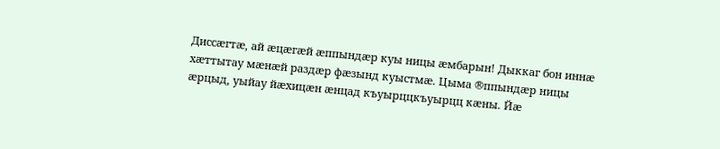Диссæгтæ, ай æцæгæй æппындæр куы ницы æмбарын! Дыккаг бон иннæ хæттытау мæнæй раздæр фæзынд куыстмæ. Цыма ®ппындæр ницы æрцыд, уыйау йæхицæн æнцад къуырццкъуырцц кæны. Йæ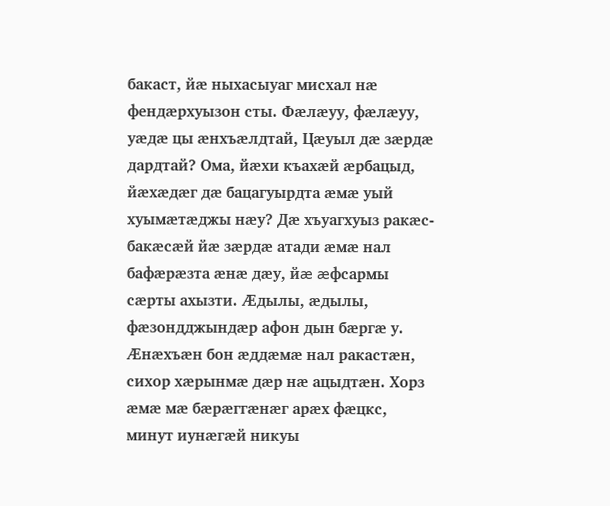бакаст, йæ ныхасыуаг мисхал нæ фендæрхуызон сты. Фæлæуу, фæлæуу, уæдæ цы æнхъæлдтай, Цæуыл дæ зæрдæ дардтай? Ома, йæхи къахæй æрбацыд, йæхæдæг дæ бацагуырдта æмæ уый хуымæтæджы нæу? Дæ хъуагхуыз ракæс-бакæсæй йæ зæрдæ атади æмæ нал бафæрæзта æнæ дæу, йæ æфсармы сæрты ахызти. Æдылы, æдылы, фæзондджындæр афон дын бæргæ у. Æнæхъæн бон æддæмæ нал ракастæн, сихор хæрынмæ дæр нæ ацыдтæн. Хорз æмæ мæ бæрæггæнæг арæх фæцкс, минут иунæгæй никуы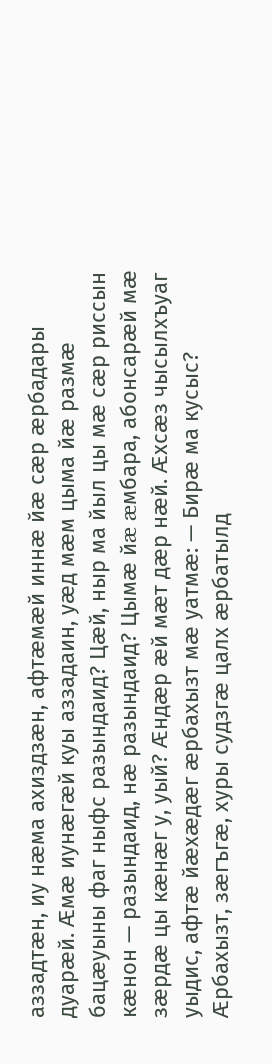аззадтæн, иу нæма ахиздзæн, афтæмæй иннæ йæ сæр æрбадары дуарæй. Æмæ иунæгæй куы аззадаин, уæд мæм цыма йæ размæ бацæуыны фаг ныфс разындаид? Цæй, ныр ма йыл цы мæ сæр риссын кæнон — разындаид, нæ разындаид? Цымæ йæ æмбара, абонсарæй мæ зæрдæ цы кæнæг у, уый? Æндæр æй мæт дæр нæй. Æхсæз чысылхъуаг уыдис, афтæ йæхæдæг æрбахызт мæ уатмæ: — Бирæ ма кусыс? Æрбахызт, зæгъгæ, хуры судзгæ цалх æрбатылд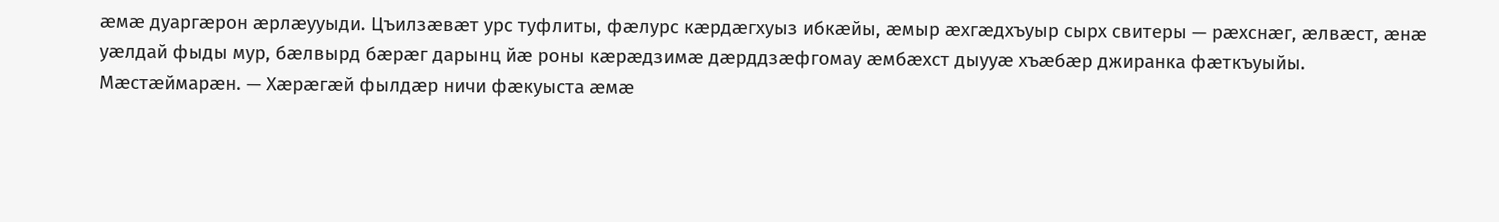æмæ дуаргæрон æрлæууыди. Цъилзæвæт урс туфлиты, фæлурс кæрдæгхуыз ибкæйы, æмыр æхгæдхъуыр сырх свитеры — рæхснæг, æлвæст, æнæ уæлдай фыды мур, бæлвырд бæрæг дарынц йæ роны кæрæдзимæ дæрддзæфгомау æмбæхст дыууæ хъæбæр джиранка фæткъуыйы. Мæстæймарæн. — Хæрæгæй фылдæр ничи фæкуыста æмæ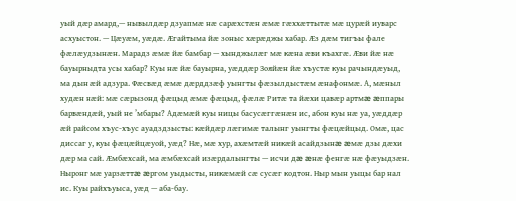уый дæр амард,— нывылдæр дзуапмæ нæ сарæхстæн æмæ гæххæттытæ мæ цурæй иуварс асхуыстон. — Цæуæм, уæдæ. Æгайтыма йæ зоныс хæрæджы хабар. Æз дæм тигъы фале фæлæудзынæн. Марадз æмæ йæ бамбар — хынджылæг мæ кæна æви къахгæ. Æви йæ нæ бауырныдта усы хабар? Куы нæ йæ бауырна, уæддæр Зояйæн йæ хъустæ куы рачындæуыд, ма дын æй адзура. Фæсвæд æмæ дæрддзæф уынгты фæзылдыстæм æнафонмæ. А, мæныл худæн нæй: мæ сæрызонд фæцыд æмæ фæцыд, фæлæ Ритæ та йæхи цавæр артмæ æппары барвæндæй, уый не ’мбары? Адæмæй куы ницы басусæггæнæн ис, абон куы нæ уа, уæддæр æй райсом хъус-хъус ауадздзысты: кæйдæр лæгимæ талынг уынгты фæцæйцыд. Омæ, цас диссаг у, куы фæцæйцæуой, уæд? Нæ, мæ хур, ахæмтæй никæй асайдзынæ æмæ дзы дæхи дæр ма сай. Æмбæхсай, ма æмбæхсай изæрдалынгты — исчи дæ æнæ фенгæ нæ фæуыдзæн. Ныронг мæ уарзæттæ æргом уыдысты, никæмæй сæ сусæг кодтон. Ныр мын уыцы бар нал ис. Куы райхъуыса, уæд — аба-бау.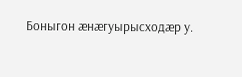Боныгон æнæгуырысходæр у.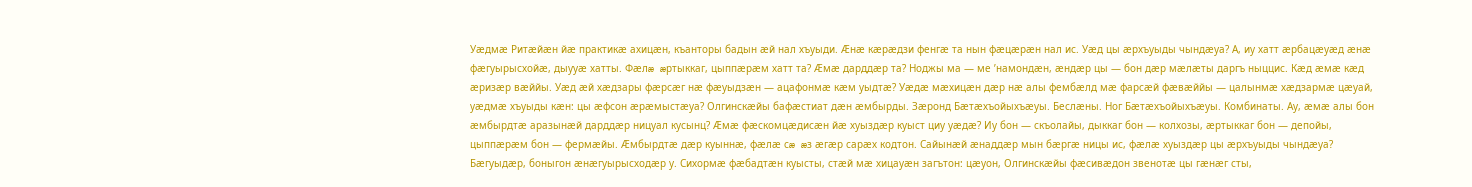Уæдмæ Ритæйæн йæ практикæ ахицæн, къанторы бадын æй нал хъуыди. Æнæ кæрæдзи фенгæ та нын фæцæрæн нал ис. Уæд цы æрхъуыды чындæуа? А, иу хатт æрбацæуæд æнæ фæгуырысхойæ, дыууæ хатты. Фæлæ æртыккаг, цыппæрæм хатт та? Æмæ дарддæр та? Ноджы ма — ме ’намондæн, æндæр цы — бон дæр мæлæты даргъ ныццис. Кæд æмæ кæд æризæр вæййы. Уæд æй хæдзары фæрсæг нæ фæуыдзæн — ацафонмæ кæм уыдтæ? Уæдæ мæхицæн дæр нæ алы фембæлд мæ фарсæй фæвæййы — цалынмæ хæдзармæ цæуай, уæдмæ хъуыды кæн: цы æфсон æрæмыстæуа? Олгинскæйы бафæстиат дæн æмбырды. Зæронд Бæтæхъойыхъæуы. Беслæны. Ног Бæтæхъойыхъæуы. Комбинаты. Ау, æмæ алы бон æмбырдтæ аразынæй дарддæр ницуал кусынц? Æмæ фæскомцæдисæн йæ хуыздæр куыст циу уæдæ? Иу бон — скъолайы, дыккаг бон — колхозы, æртыккаг бон — депойы, цыппæрæм бон — фермæйы. Æмбырдтæ дæр куыннæ, фæлæ сæ æз æгæр сарæх кодтон. Сайынæй æнаддæр мын бæргæ ницы ис, фæлæ хуыздæр цы æрхъуыды чындæуа? Бæгуыдæр, боныгон æнæгуырысходæр у. Сихормæ фæбадтæн куысты, стæй мæ хицауæн загътон: цæуон, Олгинскæйы фæсивæдон звенотæ цы гæнæг сты,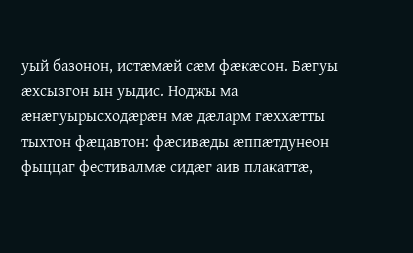уый базонон, истæмæй сæм фæкæсон. Бæгуы æхсызгон ын уыдис. Ноджы ма æнæгуырысходæрæн мæ дæларм гæххæтты тыхтон фæцавтон: фæсивæды æппæтдунеон фыццаг фестивалмæ сидæг аив плакаттæ,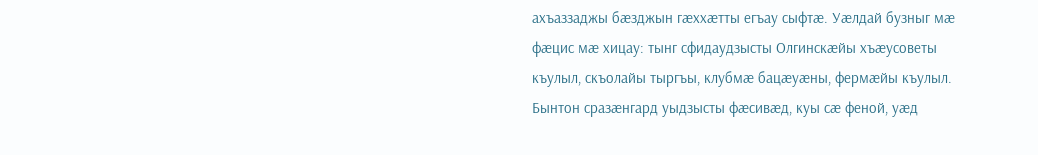ахъаззаджы бæзджын гæххæтты егъау сыфтæ. Уæлдай бузныг мæ фæцис мæ хицау: тынг сфидаудзысты Олгинскæйы хъæусоветы къулыл, скъолайы тыргъы, клубмæ бацæуæны, фермæйы къулыл. Бынтон сразæнгард уыдзысты фæсивæд, куы сæ феной, уæд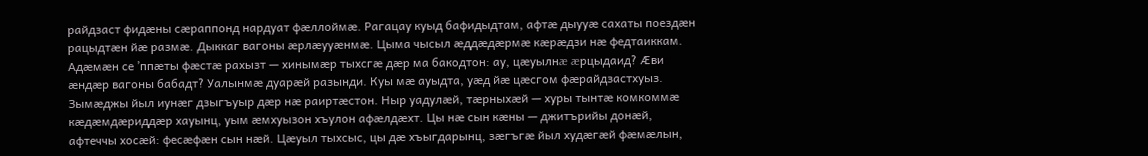райдзаст фидæны сæраппонд нардуат фæллоймæ. Рагацау куыд бафидыдтам, афтæ дыууæ сахаты поездæн рацыдтæн йæ размæ. Дыккаг вагоны æрлæууæнмæ. Цыма чысыл æддæдæрмæ кæрæдзи нæ федтаиккам. Адæмæн се ’ппæты фæстæ рахызт — хинымæр тыхсгæ дæр ма бакодтон: ау, цæуылнæ æрцыдаид? Æви æндæр вагоны бабадт? Уалынмæ дуарæй разынди. Куы мæ ауыдта, уæд йæ цæсгом фæрайдзастхуыз. Зымæджы йыл иунæг дзыгъуыр дæр нæ раиртæстон. Ныр уадулæй, тæрныхæй — хуры тынтæ комкоммæ кæдæмдæриддæр хауынц, уым æмхуызон хъулон афæлдæхт. Цы нæ сын кæны — джитърийы донæй, афтеччы хосæй: фесæфæн сын нæй. Цæуыл тыхсыс, цы дæ хъыгдарынц, зæгъгæ йыл худæгæй фæмæлын,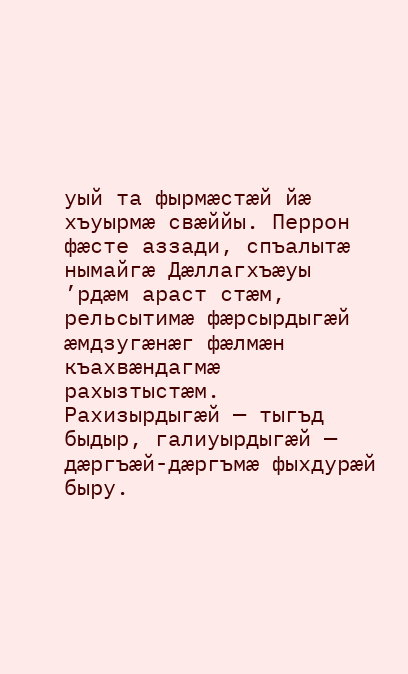уый та фырмæстæй йæ хъуырмæ свæййы. Перрон фæсте аззади, спъалытæ нымайгæ Дæллагхъæуы ’рдæм араст стæм, рельсытимæ фæрсырдыгæй æмдзугæнæг фæлмæн къахвæндагмæ рахызтыстæм. Рахизырдыгæй — тыгъд быдыр, галиуырдыгæй — дæргъæй-дæргъмæ фыхдурæй быру.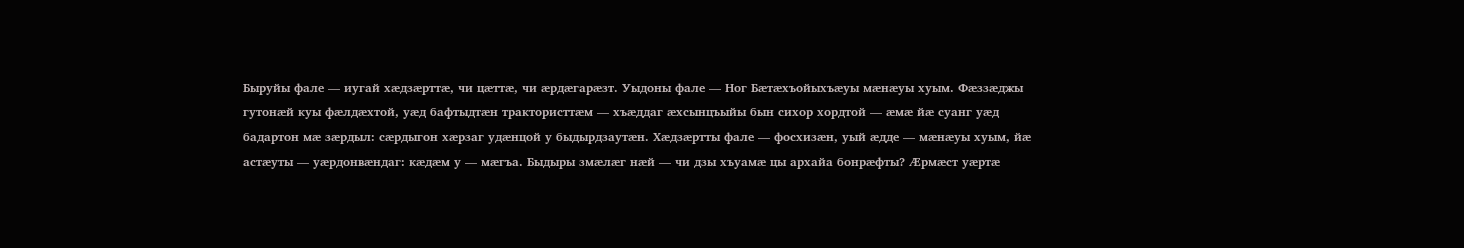Быруйы фале — иугай хæдзæрттæ, чи цæттæ, чи æрдæгарæзт. Уыдоны фале — Ног Бæтæхъойыхъæуы мæнæуы хуым. Фæззæджы гутонæй куы фæлдæхтой, уæд бафтыдтæн трактористтæм — хъæддаг æхсынцъыйы бын сихор хордтой — æмæ йæ суанг уæд бадартон мæ зæрдыл: сæрдыгон хæрзаг удæнцой у быдырдзаутæн. Хæдзæртты фале — фосхизæн, уый æдде — мæнæуы хуым, йæ астæуты — уæрдонвæндаг: кæдæм у — мæгъа. Быдыры змæлæг нæй — чи дзы хъуамæ цы архайа бонрæфты? Æрмæст уæртæ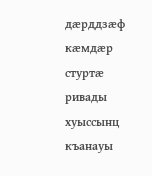дæрддзæф кæмдæр стуртæ ривады хуыссынц къанауы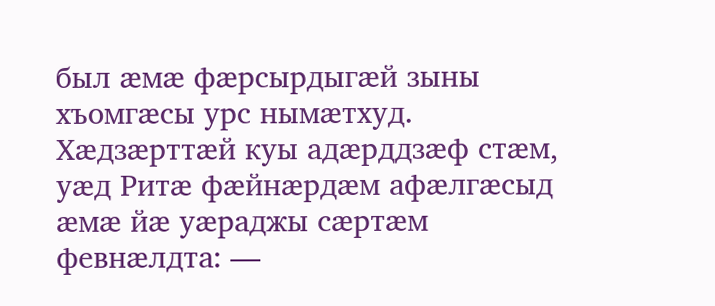был æмæ фæрсырдыгæй зыны хъомгæсы урс нымæтхуд. Хæдзæрттæй куы адæрддзæф стæм, уæд Ритæ фæйнæрдæм афæлгæсыд æмæ йæ уæраджы сæртæм февнæлдта: —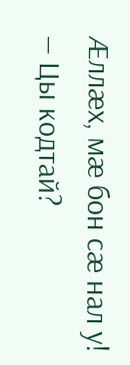Æллæх, мæ бон сæ нал у! — Цы кодтай?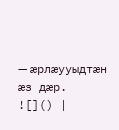— æрлæууыдтæн æз дæр.
![]() |